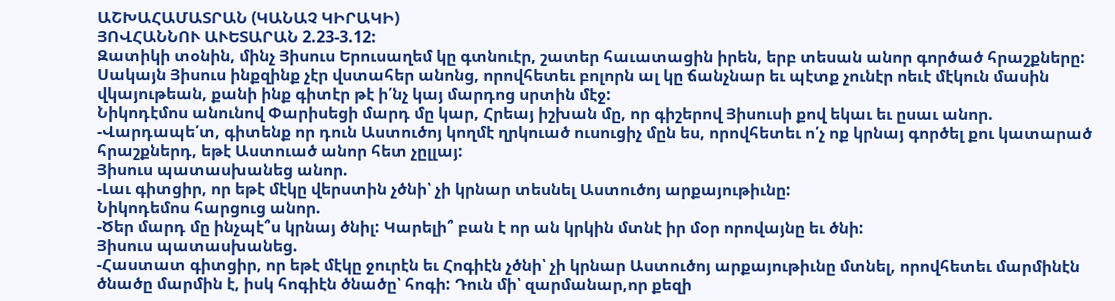ԱՇԽԱՀԱՄԱՏՐԱՆ (ԿԱՆԱՉ ԿԻՐԱԿԻ)
ՅՈՎՀԱՆՆՈՒ ԱՒԵՏԱՐԱՆ 2.23-3.12:
Զատիկի տօնին, մինչ Յիսուս Երուսաղեմ կը գտնուէր, շատեր հաւատացին իրեն, երբ տեսան անոր գործած հրաշքները: Սակայն Յիսուս ինքզինք չէր վստահեր անոնց, որովհետեւ բոլորն ալ կը ճանչնար եւ պէտք չունէր ոեւէ մէկուն մասին վկայութեան, քանի ինք գիտէր թէ ի՛նչ կայ մարդոց սրտին մէջ:
Նիկոդէմոս անունով Փարիսեցի մարդ մը կար, Հրեայ իշխան մը, որ գիշերով Յիսուսի քով եկաւ եւ ըսաւ անոր.
-Վարդապե՛տ, գիտենք որ դուն Աստուծոյ կողմէ ղրկուած ուսուցիչ մըն ես, որովհետեւ ո՛չ ոք կրնայ գործել քու կատարած հրաշքներդ, եթէ Աստուած անոր հետ չըլլայ:
Յիսուս պատասխանեց անոր.
-Լաւ գիտցիր, որ եթէ մէկը վերստին չծնի՝ չի կրնար տեսնել Աստուծոյ արքայութիւնը:
Նիկոդեմոս հարցուց անոր.
-Ծեր մարդ մը ինչպէ՞ս կրնայ ծնիլ: Կարելի՞ բան է որ ան կրկին մտնէ իր մօր որովայնը եւ ծնի:
Յիսուս պատասխանեց.
-Հաստատ գիտցիր, որ եթէ մէկը ջուրէն եւ Հոգիէն չծնի՝ չի կրնար Աստուծոյ արքայութիւնը մտնել, որովհետեւ մարմինէն ծնածը մարմին է, իսկ հոգիէն ծնածը՝ հոգի: Դուն մի՝ զարմանար,որ քեզի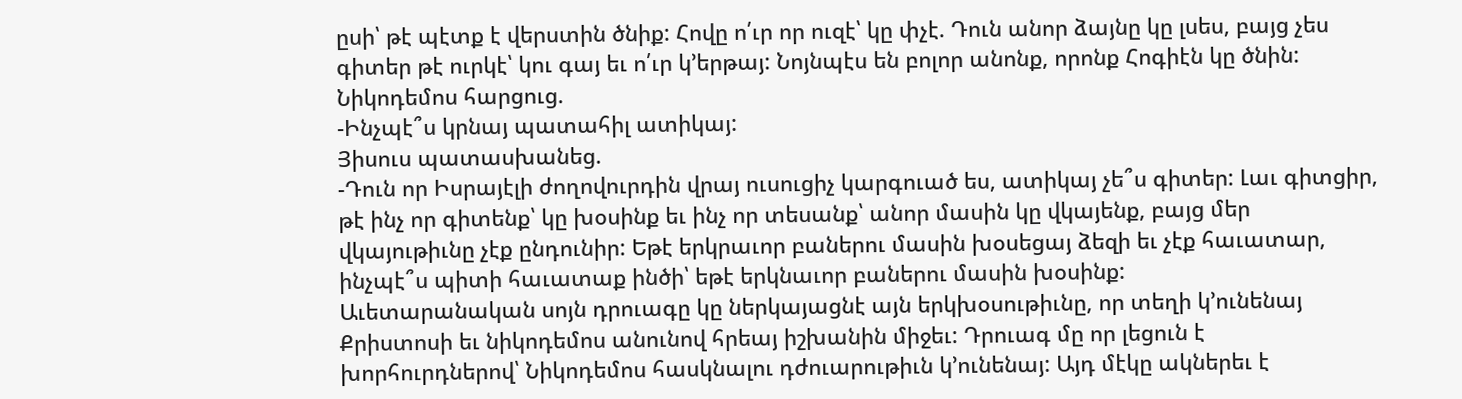ըսի՝ թէ պէտք է վերստին ծնիք: Հովը ո՛ւր որ ուզէ՝ կը փչէ. Դուն անոր ձայնը կը լսես, բայց չես գիտեր թէ ուրկէ՝ կու գայ եւ ո՛ւր կ’երթայ: Նոյնպէս են բոլոր անոնք, որոնք Հոգիէն կը ծնին:
Նիկոդեմոս հարցուց.
-Ինչպէ՞ս կրնայ պատահիլ ատիկայ:
Յիսուս պատասխանեց.
-Դուն որ Իսրայէլի ժողովուրդին վրայ ուսուցիչ կարգուած ես, ատիկայ չե՞ս գիտեր: Լաւ գիտցիր, թէ ինչ որ գիտենք՝ կը խօսինք եւ ինչ որ տեսանք՝ անոր մասին կը վկայենք, բայց մեր վկայութիւնը չէք ընդունիր: Եթէ երկրաւոր բաներու մասին խօսեցայ ձեզի եւ չէք հաւատար, ինչպէ՞ս պիտի հաւատաք ինծի՝ եթէ երկնաւոր բաներու մասին խօսինք:
Աւետարանական սոյն դրուագը կը ներկայացնէ այն երկխօսութիւնը, որ տեղի կ’ունենայ Քրիստոսի եւ նիկոդեմոս անունով հրեայ իշխանին միջեւ: Դրուագ մը որ լեցուն է խորհուրդներով՝ Նիկոդեմոս հասկնալու դժուարութիւն կ’ունենայ: Այդ մէկը ակներեւ է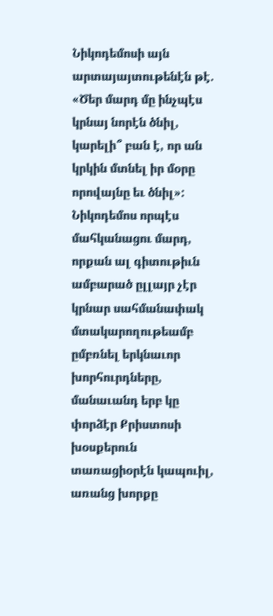Նիկոդեմոսի այն արտայայտութենէն թէ. «Ծեր մարդ մը ինչպէս կրնայ նորէն ծնիլ, կարելի՞ բան է, որ ան կրկին մտնել իր մօրը որովայնը եւ ծնիլ»: Նիկոդեմոս որպէս մահկանացու մարդ, որքան ալ գիտութիւն ամբարած ըլլայր չէր կրնար սահմանափակ մտակարողութեամբ ըմբռնել երկնաւոր խորհուրդները, մանաւանդ երբ կը փորձէր Քրիստոսի խօսքերուն տառացիօրէն կապուիլ, առանց խորքը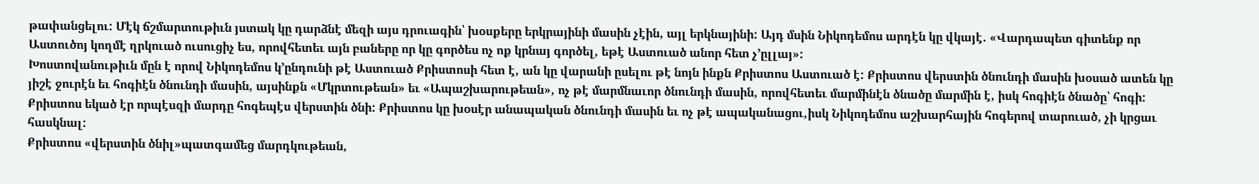թափանցելու: Մէկ ճշմարտութիւն յստակ կը դարձնէ մեզի այս դրուագին՝ խօսքերը երկրայինի մասին չէին, այլ երկնայինի: Այդ մսին Նիկոդեմոս արդէն կը վկայէ. «Վարդապետ գիտենք որ Աստուծոյ կողմէ ղրկուած ուսուցիչ ես, որովհետեւ այն բաները որ կը գործես ոչ ոք կրնայ գործել, եթէ Աստուած անոր հետ չ’ըլլայ»:
Խոստովանութիւն մըն է որով Նիկոդեմոս կ’ընդունի թէ Աստուած Քրիստոսի հետ է, ան կը վարանի ըսելու թէ նոյն ինքն Քրիստոս Աստուած է: Քրիստոս վերստին ծնունդի մասին խօսած ատեն կը յիշէ ջուրէն եւ հոգիէն ծնունդի մասին, այսինքն «Մկրտութեան» եւ «Ապաշխարութեան», ոչ թէ մարմնաւոր ծնունդի մասին, որովհետեւ մարմինէն ծնածը մարմին է, իսկ հոգիէն ծնածը՝ հոգի: Քրիստոս եկած էր որպէսզի մարդը հոգեպէս վերստին ծնի: Քրիստոս կը խօսէր անապական ծնունդի մասին եւ ոչ թէ ապականացու,իսկ Նիկոդեմոս աշխարհային հոգերով տարուած, չի կրցաւ հասկնալ:
Քրիստոս «վերստին ծնիլ»պատգամեց մարդկութեան,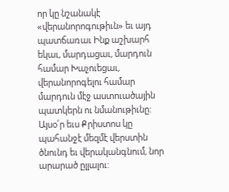որ կը նշանակէ «վերանորոգութիւն» եւ այդ պատճառաւ Ինք աշխարհ եկաւ, մարդացաւ, մարդուն համար Խաչուեցաւ, վերանորոգելու համար մարդուն մէջ աստուածային պատկերն ու նմանութիւնը:
Այսօ՛ր եւս Քրիստոս կը պահանջէ մեզմէ վերստին ծնունդ եւ վերականգնում, նոր արարած ըլլալու: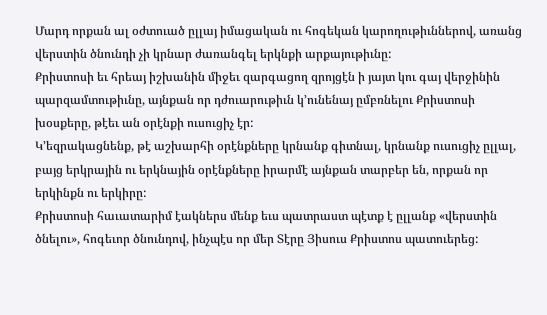Մարդ որքան ալ օժտուած ըլլայ իմացական ու հոգեկան կարողութիւններով, առանց վերստին ծնունդի չի կրնար ժառանգել երկնքի արքայութիւնը:
Քրիստոսի եւ հրեայ իշխանին միջեւ զարգացող զրոյցէն ի յայտ կու գայ վերջինին պարզամտութիւնը, այնքան որ դժուարութիւն կ’ունենայ ըմբռնելու Քրիստոսի խօսքերը, թէեւ ան օրէնքի ուսուցիչ էր:
Կ’եզրակացնենք, թէ աշխարհի օրէնքները կրնանք գիտնալ, կրնանք ուսուցիչ ըլլալ, բայց երկրային ու երկնային օրէնքները իրարմէ այնքան տարբեր են, որքան որ երկինքն ու երկիրը:
Քրիստոսի հաւատարիմ էակներս մենք եւս պատրաստ պէտք է ըլլանք «վերստին ծնելու», հոգեւոր ծնունդով, ինչպէս որ մեր Տէրը Յիսուս Քրիստոս պատուերեց: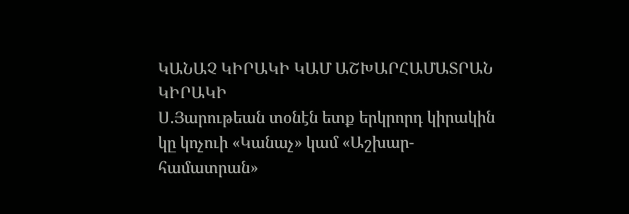ԿԱՆԱՉ ԿԻՐԱԿԻ ԿԱՄ ԱՇԽԱՐՀԱՄԱՏՐԱՆ ԿԻՐԱԿԻ
Ս.Յարութեան տօնէն ետք երկրորդ կիրակին կը կոչուի «Կանաչ» կամ «Աշխար-համատրան»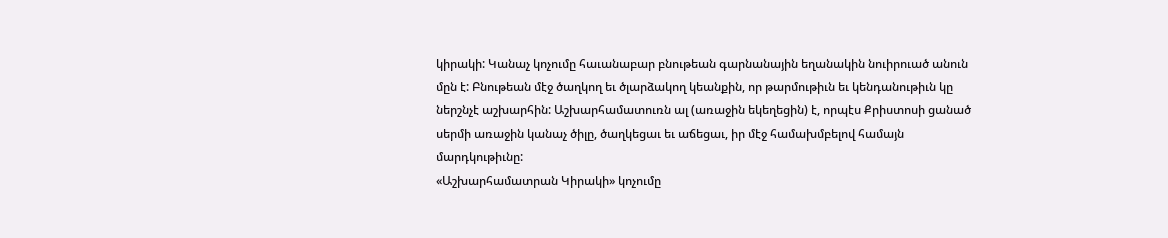կիրակի: Կանաչ կոչումը հաւանաբար բնութեան գարնանային եղանակին նուիրուած անուն մըն է: Բնութեան մէջ ծաղկող եւ ծլարձակող կեանքին, որ թարմութիւն եւ կենդանութիւն կը ներշնչէ աշխարհին: Աշխարհամատուռն ալ (առաջին եկեղեցին) է, որպէս Քրիստոսի ցանած սերմի առաջին կանաչ ծիլը, ծաղկեցաւ եւ աճեցաւ, իր մէջ համախմբելով համայն մարդկութիւնը:
«Աշխարհամատրան Կիրակի» կոչումը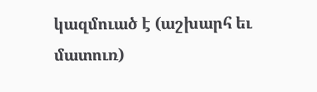կազմուած է (աշխարհ եւ մատուռ)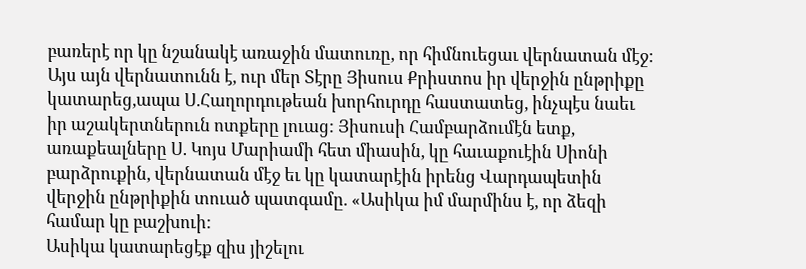բառերէ որ կը նշանակէ առաջին մատուռը, որ հիմնուեցաւ վերնատան մէջ: Այս այն վերնատունն է, ուր մեր Տէրը Յիսուս Քրիստոս իր վերջին ընթրիքը կատարեց,ապա Ս.Հաղորդութեան խորհուրդը հաստատեց, ինչպէս նաեւ իր աշակերտներուն ոտքերը լուաց: Յիսուսի Համբարձումէն ետք, առաքեալները Ս. Կոյս Մարիամի հետ միասին, կը հաւաքուէին Սիոնի բարձրուքին, վերնատան մէջ եւ կը կատարէին իրենց Վարդապետին վերջին ընթրիքին տուած պատգամը. «Ասիկա իմ մարմինս է, որ ձեզի համար կը բաշխուի:
Ասիկա կատարեցէք զիս յիշելու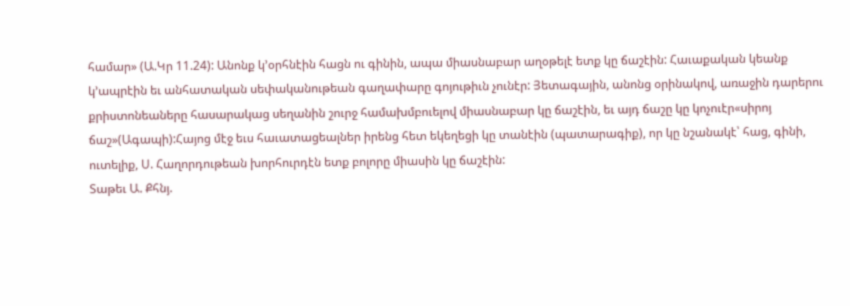համար» (Ա.Կր 11.24): Անոնք կ’օրհնէին հացն ու գինին, ապա միասնաբար աղօթելէ ետք կը ճաշէին: Հաւաքական կեանք կ’ապրէին եւ անհատական սեփականութեան գաղափարը գոյութիւն չունէր: Յետագային, անոնց օրինակով, առաջին դարերու քրիստոնեաները հասարակաց սեղանին շուրջ համախմբուելով միասնաբար կը ճաշէին, եւ այդ ճաշը կը կոչուէր«սիրոյ ճաշ»(Ագապի):Հայոց մէջ եւս հաւատացեալներ իրենց հետ եկեղեցի կը տանէին (պատարագիք), որ կը նշանակէ՝ հաց, գինի, ուտելիք, Ս. Հաղորդութեան խորհուրդէն ետք բոլորը միասին կը ճաշէին:
Տաթեւ Ա. Քհնյ.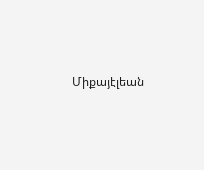Միքայէլեան